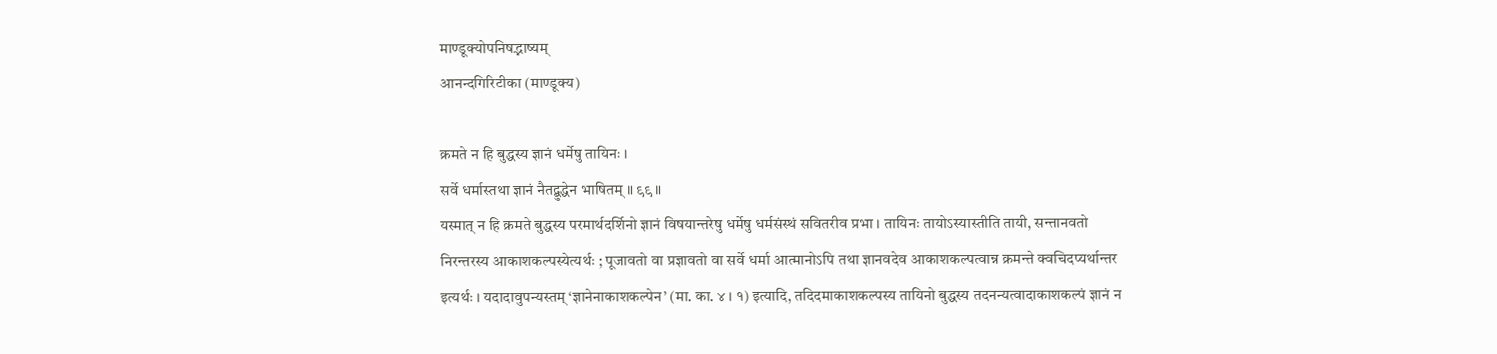माण्डूक्योपनिषद्भाष्यम्
आनन्दगिरिटीका (माण्डूक्य)

क्रमते न हि बुद्धस्य ज्ञानं धर्मेषु तायिनः ।
सर्वे धर्मास्तथा ज्ञानं नैतद्बुद्धेन भाषितम् ॥ ९९ ॥
यस्मात् न हि क्रमते बुद्धस्य परमार्थदर्शिनो ज्ञानं विषयान्तरेषु धर्मेषु धर्मसंस्थं सवितरीव प्रभा । तायिनः तायोऽस्यास्तीति तायी, सन्तानवतो निरन्तरस्य आकाशकल्पस्येत्यर्थः ; पूजावतो वा प्रज्ञावतो वा सर्वे धर्मा आत्मानोऽपि तथा ज्ञानवदेव आकाशकल्पत्वान्न क्रमन्ते क्वचिदप्यर्थान्तर इत्यर्थः । यदादावुपन्यस्तम् ‘ज्ञानेनाकाशकल्पेन’ (मा. का. ४ । १) इत्यादि, तदिदमाकाशकल्पस्य तायिनो बुद्धस्य तदनन्यत्वादाकाशकल्पं ज्ञानं न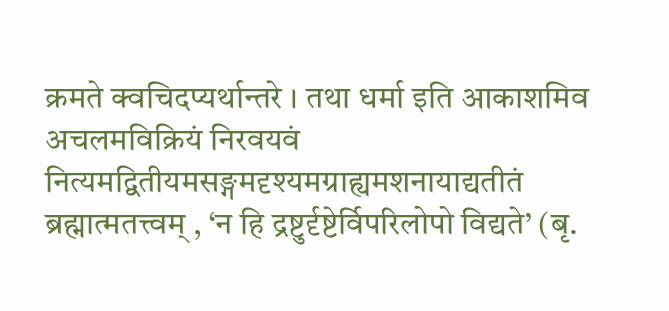क्रमते क्वचिदप्यर्थान्तरे । तथा धर्मा इति आकाशमिव अचलमविक्रियं निरवयवं नित्यमद्वितीयमसङ्गमदृश्यमग्राह्यमशनायाद्यतीतं ब्रह्मात्मतत्त्वम् , ‘न हि द्रष्टुर्दृष्टेर्विपरिलोपो विद्यते’ (बृ.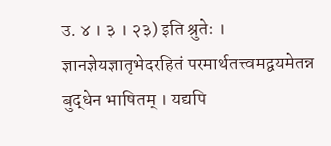उ. ४ । ३ । २३) इति श्रुतेः । ज्ञानज्ञेयज्ञातृभेदरहितं परमार्थतत्त्वमद्वयमेतन्न बुद्धेन भाषितम् । यद्यपि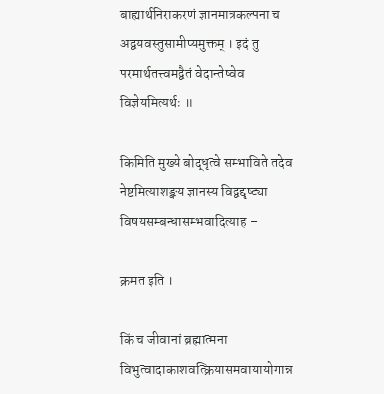बाह्यार्थनिराकरणं ज्ञानमात्रकल्पना च अद्वयवस्तुसामीप्यमुक्तम् । इदं तु परमार्थतत्त्वमद्वैतं वेदान्तेष्वेव विज्ञेयमित्यर्थः ॥

किमिति मुख्ये बोद्धृत्वे सम्भाविते तदेव नेष्टमित्याशङ्क्य ज्ञानस्य विद्वद्दृष्ट्या विषयसम्बन्धासम्भवादित्याह –

क्रमत इति ।

किं च जीवानां ब्रह्मात्मना विभुत्वादाकाशवत्क्रियासमवायायोगान्न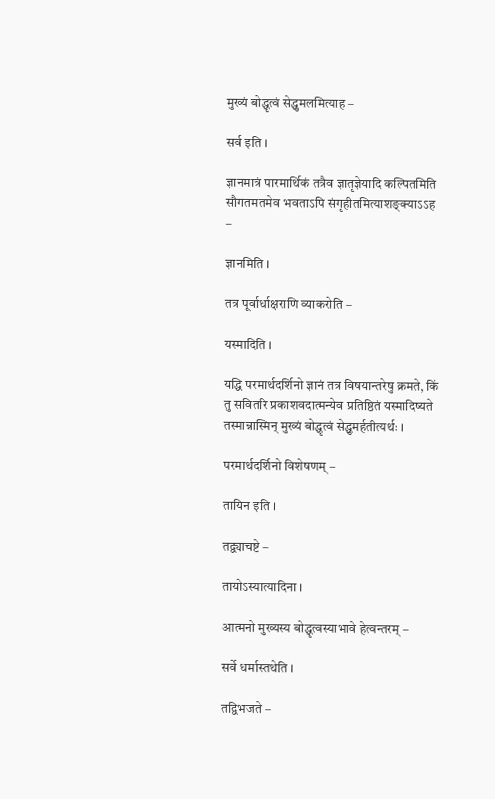मुख्यं बोद्धृत्वं सेद्धुमलमित्याह –

सर्व इति ।

ज्ञानमात्रं पारमार्थिकं तत्रैव ज्ञातृज्ञेयादि कल्पितमिति सौगतमतमेव भवताऽपि संगृहीतमित्याशङ्क्याऽऽह –

ज्ञानमिति ।

तत्र पूर्वार्धाक्षराणि व्याकरोति –

यस्मादिति ।

यद्धि परमार्थदर्शिनो ज्ञानं तत्र विषयान्तरेषु क्रमते, किं तु सवितरि प्रकाशवदात्मन्येव प्रतिष्ठितं यस्मादिष्यते तस्मान्नास्मिन् मुख्यं बोद्धृत्वं सेद्धुमर्हतीत्यर्थः ।

परमार्थदर्शिनो विशेषणम् –

तायिन इति ।

तद्व्याचष्टे –

तायोऽस्यात्यादिना ।

आत्मनो मुख्यस्य बोद्धृत्वस्याभावे हेत्वन्तरम् –

सर्वे धर्मास्तथेति ।

तद्विभजते –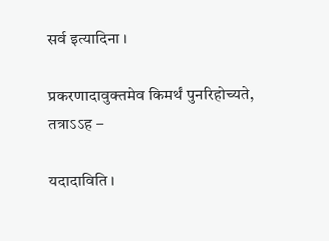सर्व इत्यादिना ।

प्रकरणादावुक्तमेव किमर्थं पुनरिहोच्यते, तत्राऽऽह –

यदादाविति ।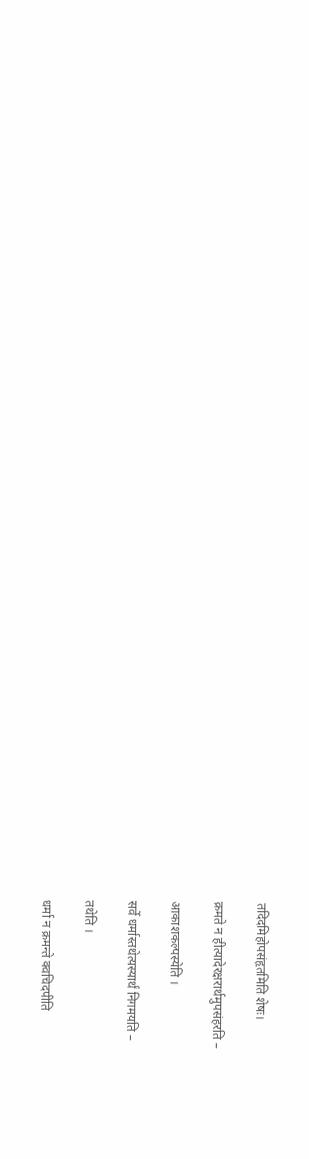तदिदमिहोपसंहृतमिति शेषः।

क्रमते न हीत्यादेरक्षरार्थमुपसंहरति –

आकाशकल्पस्येति ।

सर्वे धर्मास्तथेत्यस्यार्थं निगमयति –

तथेति ।

धर्मा न क्रमन्ते क्वचिदपीति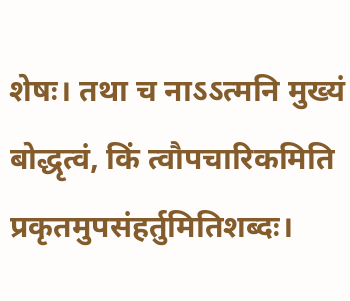शेषः। तथा च नाऽऽत्मनि मुख्यं बोद्धृत्वं, किं त्वौपचारिकमिति प्रकृतमुपसंहर्तुमितिशब्दः।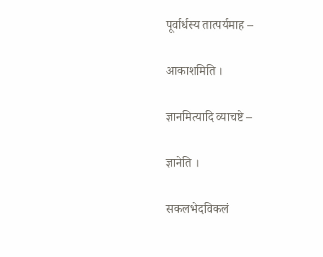पूर्वार्धस्य तात्पर्यमाह –

आकाशमिति ।

ज्ञानमित्यादि व्याचष्टे –

ज्ञानेति ।

सकलभेदविकलं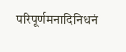परिपूर्णमनादिनिधनं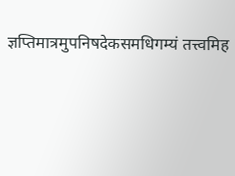ज्ञप्तिमात्रमुपनिषदेकसमधिगम्यं तत्त्वमिह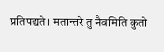प्रतिपद्यते। मतान्तरे तु नैवमिति कुतो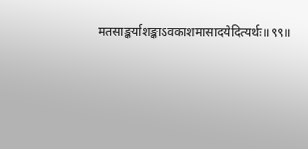मतसाङ्कर्याशङ्काऽवकाशमासादयेदित्यर्थः॥९९॥